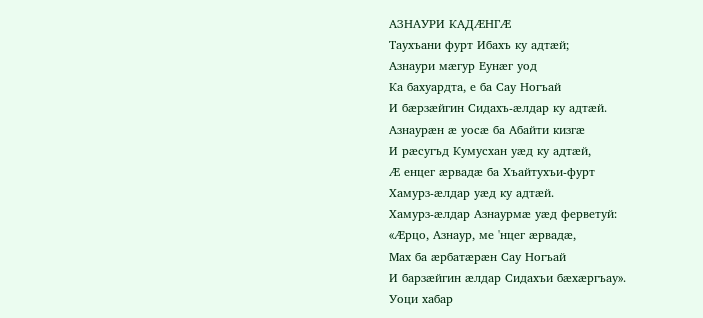АЗНАУРИ КАДӔНГÆ
Таухъани фурт Ибахъ ку адтӕй;
Азнаури мӕгур Еунӕг уод
Ка бахуардта, е ба Сау Ногъай
И бӕрзӕйгин Сидахъ-ӕлдар ку адтӕй.
Азнаурӕн ӕ уосӕ ба Абайти кизгӕ
И рӕсугъд Кумусхан уӕд ку адтӕй,
Ӕ енцег ӕрвадӕ ба Хъайтухъи-фурт
Хамурз-ӕлдар уӕд ку адтӕй.
Хамурз-ӕлдар Азнаурмӕ уӕд ферветуй:
«Ӕрцо, Азнаур, ме 'нцег ӕрвадӕ,
Мах ба ӕрбатӕрӕн Сау Ногъай
И барзӕйгин ӕлдар Сидахъи бӕхӕргъау».
Уоци хабар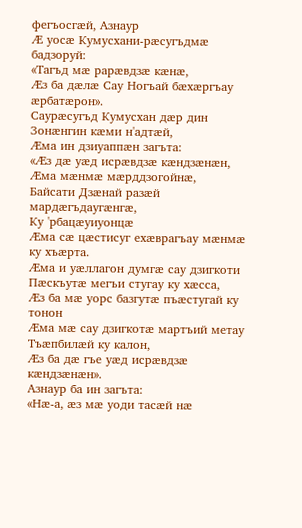фегъосгӕй, Азнаур
Ӕ уосӕ Кумусхани-рӕсугъдмӕ бадзоруй:
«Тагъд мӕ рарӕвдзӕ кæнӕ,
Ӕз ба дӕлӕ Сау Ногъай бӕхӕргъау ӕрбатӕрон».
Саурӕсугъд Кумусхан дӕр дин
Зонӕнгин кӕми н'адтæй,
Ӕма ин дзиуаппӕн загъта:
«Ӕз дæ уӕд исрӕвдзӕ кӕндзӕнӕн,
Ӕма мӕнмӕ мӕрддзогойнӕ,
Байсати Дзӕнай разӕй мардӕгъдаугӕнгӕ,
Ку 'рбацӕуиуонцӕ
Ӕма сæ цӕстисуг ехӕврагъау мӕнмӕ ку хъӕрта.
Ӕма и уӕллагон думгӕ сау дзигкоти
Пӕскъутӕ мегъи стугау ку хӕсса,
Ӕз ба мӕ уорс базгутӕ пъӕстугай ку тонон
Ӕма мӕ сау дзигкотӕ мартъий метау
Тъӕпбилӕй ку калон,
Ӕз ба дӕ гъе уӕд исрӕвдзӕ кӕндзӕнӕн».
Азнаур ба ин загъта:
«Нӕ-а, ӕз мӕ уоди тасӕй нӕ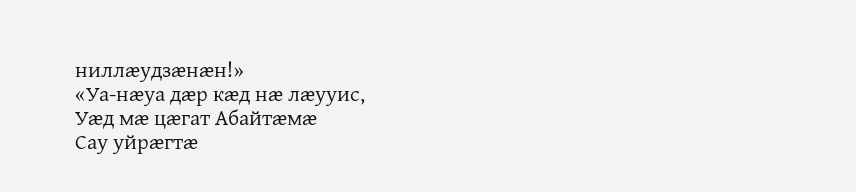ниллӕудзӕнӕн!»
«Уа-нӕуа дӕр кӕд нӕ лӕууис,
Уӕд мӕ цӕгат Абайтӕмӕ
Сау уйрӕгтӕ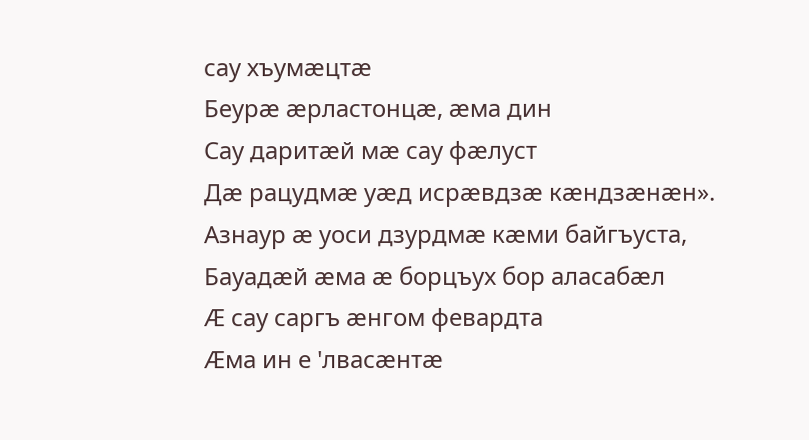сау хъумӕцтӕ
Беурӕ ӕрластонцӕ, ӕма дин
Сау даритӕй мӕ сау фӕлуст
Дӕ рацудмӕ уӕд исрӕвдзӕ кӕндзӕнӕн».
Азнаур ӕ уоси дзурдмӕ кӕми байгъуста,
Бауадӕй ӕма ӕ борцъух бор аласабӕл
Ӕ сау саргъ ӕнгом февардта
Ӕма ин е 'лвасӕнтӕ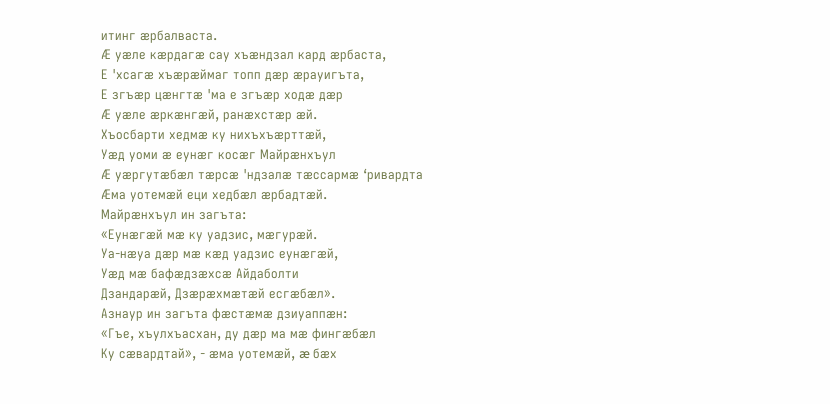итинг ӕрбалваста.
Ӕ уӕле кӕрдагӕ сау хъӕндзал кард ӕрбаста,
Е 'хсагæ хъӕрӕймаг топп дӕр ӕрауигъта,
Е згъӕр цӕнгтӕ 'ма е згъӕр ходӕ дӕр
Ӕ уӕле ӕркӕнгӕй, ранӕхстӕр ӕй.
Хъосбарти хедмӕ ку нихъхъӕрттӕй,
Уӕд уоми ӕ еунӕг косӕг Майрӕнхъул
Ӕ уӕргутӕбӕл тӕрсӕ 'ндзалӕ тӕссармӕ ‘ривардта
Ӕма уотемӕй еци хедбӕл ӕрбадтӕй.
Майрӕнхъул ин загъта:
«Еунӕгӕй мӕ ку уадзис, мӕгурӕй.
Уа-нӕуа дӕр мӕ кӕд уадзис еунӕгӕй,
Уӕд мӕ бафӕдзӕхсӕ Айдаболти
Дзандарӕй, Дзӕрӕхмӕтӕй есгӕбӕл».
Азнаур ин загъта фӕстӕмӕ дзиуаппӕн:
«Гъе, хъулхъасхан, ду дӕр ма мӕ фингӕбӕл
Ку сӕвардтай», - ӕма уотемæй, æ бӕх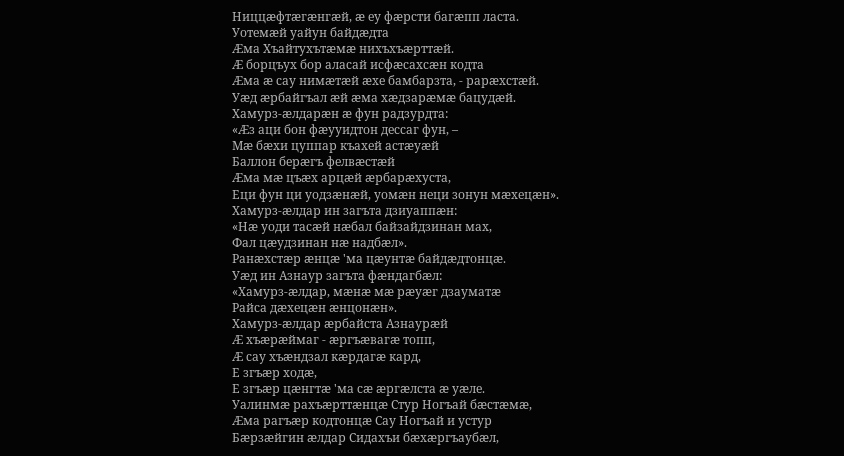Ниццӕфтӕгӕнгӕй, ӕ еу фӕрсти багӕпп ласта.
Уотемӕй уайун байдӕдта
Ӕма Хъайтухътӕмӕ нихъхъӕрттӕй.
Ӕ борцъух бор аласай исфӕсахсӕн кодта
Ӕма ӕ сау нимӕтӕй ӕхе бамбарзта, - рарӕхстӕй.
Уӕд ӕрбайгъал ӕй ӕма хӕдзарӕмӕ бацудӕй.
Хамурз-ӕлдарӕн ӕ фун радзурдта:
«Ӕз аци бон фӕууидтон дессаг фун, –
Мӕ бӕхи цуппар къахей астӕуӕй
Баллон берӕгъ фелвӕстӕй
Ӕма мӕ цъӕх арцӕй ӕрбарӕхуста,
Еци фун ци уодзӕнӕй, уомӕн неци зонун мӕхецӕн».
Хамурз-ӕлдар ин загъта дзиуаппӕн:
«Нæ уоди тасӕй нӕбал байзайдзинан мах,
Фал цӕудзинан нӕ надбӕл».
Ранӕхстӕр ӕнцӕ 'ма цӕунтӕ байдӕдтонцӕ.
Уӕд ин Азнаур загъта фӕндагбӕл:
«Хамурз-ӕлдар, мӕнӕ мӕ рӕуӕг дзауматӕ
Райса дӕхецӕн ӕнцонӕн».
Хамурз-ӕлдар ӕрбайста Азнаурӕй
Ӕ хъӕрӕймаг - ӕргъӕвагӕ топп,
Ӕ сау хъæндзал кӕрдагӕ кард,
Е згъӕр ходӕ,
Е згъӕр цӕнгтӕ 'ма сӕ ӕргӕлста ӕ уӕле.
Уалинмӕ рахъӕрттӕнцӕ Стур Ногъай бӕстӕмӕ,
Ӕма рагъӕр кодтонцӕ Сау Ногъай и устур
Бӕрзӕйгин ӕлдар Сидахъи бӕхӕргъаубӕл,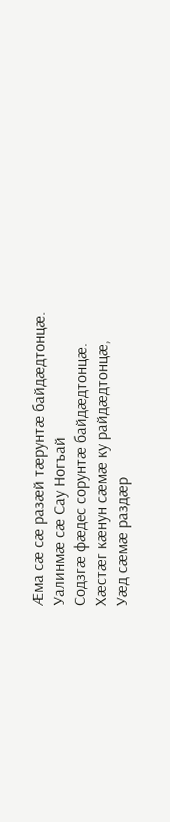Ӕма сæ сæ разӕй тӕрунтӕ байдӕдтонцӕ.
Уалинмӕ сӕ Сау Ногъай
Содзгӕ фӕдес сорунтӕ байдӕдтонцӕ.
Хӕстӕг кӕнун сӕмӕ ку райдӕдтонцӕ,
Уӕд сӕмӕ раздӕр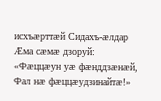исхъӕрттӕй Сидахъ-ӕлдар
Ӕма сӕмӕ дзоруй:
«Фӕццӕун уӕ фӕнддзӕнӕй,
Фал нӕ фӕццӕудзинайтӕ!»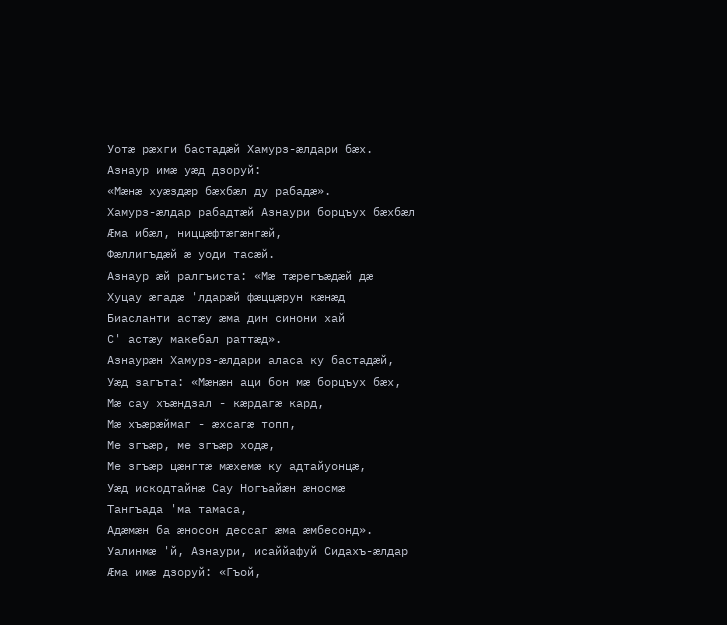Уотӕ рӕхги бастадӕй Хамурз-ӕлдари бӕх.
Азнаур имӕ уӕд дзоруй:
«Мӕнӕ хуӕздӕр бӕхбӕл ду рабадӕ».
Хамурз-ӕлдар рабадтӕй Азнаури борцъух бӕхбӕл
Ӕма ибӕл, ниццӕфтӕгӕнгӕй,
Фӕллигъдӕй ӕ уоди тасӕй.
Азнаур ӕй ралгъиста: «Мӕ тӕрегъӕдӕй дӕ
Хуцау ӕгадӕ 'лдарæй фæццӕрун кӕнӕд
Биасланти астӕу ӕма дин синони хай
С' астӕу макебал раттӕд».
Азнаурӕн Хамурз-ӕлдари аласа ку бастадӕй,
Уӕд загъта: «Мӕнӕн аци бон мӕ борцъух бӕх,
Мӕ сау хъӕндзал - кӕрдагӕ кард,
Мæ хъӕрӕймаг - ӕхсагӕ топп,
Ме згъӕр, ме згъӕр ходӕ,
Ме згъӕр цӕнгтӕ мӕхемӕ ку адтайуонцӕ,
Уӕд искодтайнӕ Сау Ногъайӕн ӕносмӕ
Тангъада 'ма тамаса,
Адӕмӕн ба ӕносон дессаг ӕма ӕмбесонд».
Уалинмӕ 'й, Азнаури, исаййафуй Сидахъ-ӕлдар
Ӕма имӕ дзоруй: «Гъой,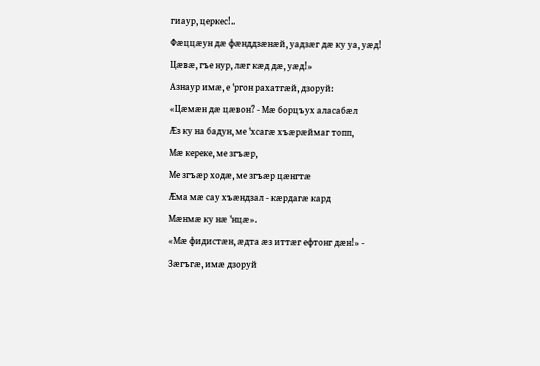гиаур, церкес!..
Фӕццӕун дӕ фӕнддзӕнӕй, уадзӕг дӕ ку уа, уæд!
Цӕвӕ, гъе нур, лӕг кӕд дӕ, уæд!»
Азнаур имӕ, е 'ргон рахатгӕй, дзоруй:
«Цӕмӕн дӕ цӕвон? - Мӕ борцъух аласабӕл
Ӕз ку на бадун, ме 'хсагӕ хъӕрӕймаг топп,
Мӕ кереке, ме згъӕр,
Ме згъӕр ходӕ, ме згъӕр цӕнгтӕ
Ӕма мӕ сау хъæндзал - кӕрдагӕ кард
Мӕнмӕ ку нæ 'нцæ».
«Мӕ фидистӕн, ӕдта ӕз иттӕг ефтонг дӕн!» -
Зæгъгæ, имӕ дзоруй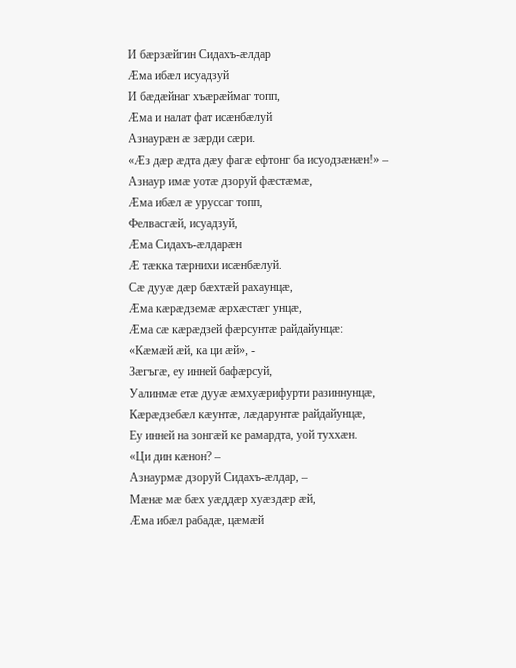И бӕрзӕйгин Сидахъ-ӕлдар
Ӕма ибӕл исуадзуй
И бӕдӕйнаг хъӕрӕймаг топп,
Ӕма и налат фат исӕнбӕлуй
Азнаурӕн ӕ зӕрди сӕри.
«Ӕз дӕр ӕдта дӕу фагӕ ефтонг ба исуодзӕнӕн!» –
Азнаур имӕ уотӕ дзоруй фӕстӕмӕ,
Ӕма ибӕл ӕ уруссаг топп,
Фелвасгӕй, исуадзуй,
Ӕма Сидахъ-ӕлдарӕн
Ӕ тӕкка тӕрнихи исӕнбӕлуй.
Сӕ дууæ дæр бӕхтӕй рахаунцӕ,
Ӕма кӕрӕдземӕ ӕрхӕстӕг унцӕ,
Ӕма сӕ кӕрӕдзей фӕрсунтӕ райдайунцӕ:
«Кӕмæй æй, ка ци ӕй», -
Зӕгъгæ, еу инней бафӕрсуй,
Уалинмӕ етӕ дууӕ ӕмхуӕрифурти разиннунцӕ,
Кӕрӕдзебӕл кӕунтӕ, лӕдарунтӕ райдайунцӕ,
Еу инней на зонгӕй ке рамардта, уой туххӕн.
«Ци дин кӕнон? –
Азнаурмӕ дзоруй Сидахъ-ӕлдар, –
Мӕнӕ мӕ бӕх уӕддӕр хуӕздӕр ӕй,
Ӕма ибӕл рабадӕ, цæмæй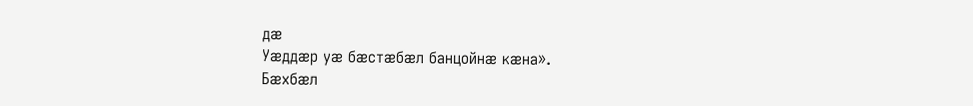дӕ
Уӕддӕр уӕ бӕстӕбӕл банцойнӕ кӕна».
Бӕхбӕл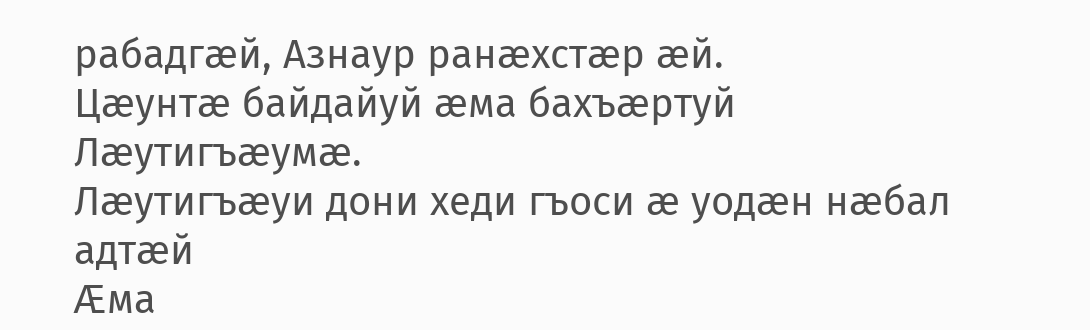рабадгӕй, Азнаур ранӕхстӕр ӕй.
Цӕунтӕ байдайуй ӕма бахъӕртуй Лӕутигъӕумӕ.
Лӕутигъӕуи дони хеди гъоси ӕ уодӕн нӕбал адтӕй
Ӕма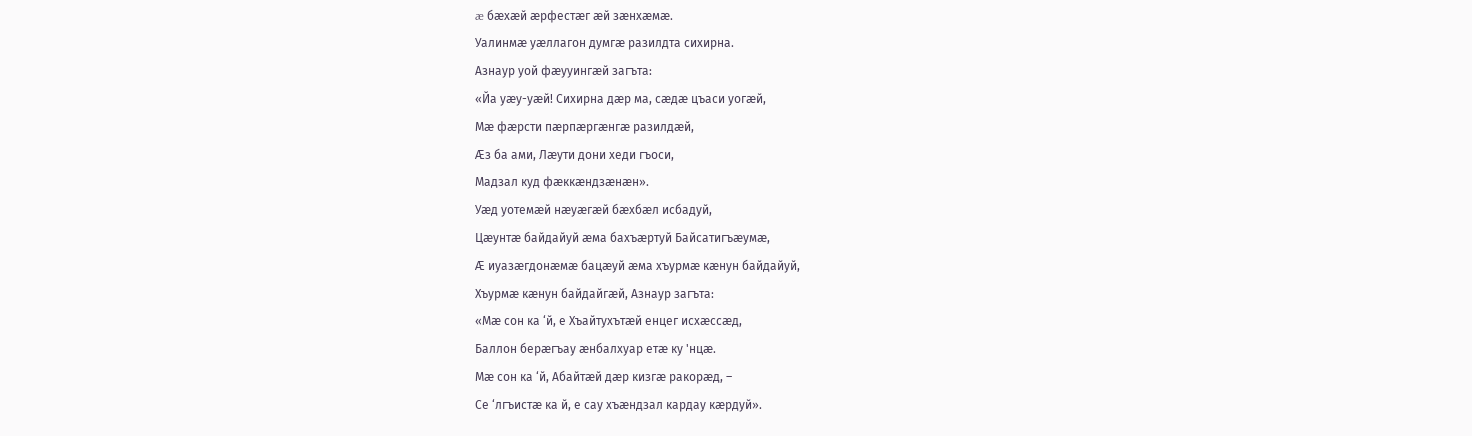æ бæхæй ӕрфестӕг ӕй зӕнхӕмӕ.
Уалинмӕ уӕллагон думгӕ разилдта сихирна.
Азнаур уой фӕууингӕй загъта:
«Йа уӕу-уӕй! Сихирна дӕр ма, сӕдӕ цъаси уогӕй,
Мӕ фӕрсти пӕрпӕргӕнгӕ разилдӕй,
Ӕз ба ами, Лӕути дони хеди гъоси,
Мадзал куд фӕккӕндзӕнӕн».
Уӕд уотемӕй нӕуӕгӕй бӕхбӕл исбадуй,
Цӕунтӕ байдайуй ӕма бахъӕртуй Байсатигъӕумӕ,
Ӕ иуазӕгдонӕмӕ бацӕуй ӕма хъурмӕ кӕнун байдайуй,
Хъурмӕ кӕнун байдайгӕй, Азнаур загъта:
«Мӕ сон ка ‘й, е Хъайтухътӕй енцег исхӕссӕд,
Баллон берӕгъау ӕнбалхуар етӕ ку 'нцӕ.
Мӕ сон ка ‘й, Абайтӕй дӕр кизгӕ ракорӕд, –
Се ‘лгъистӕ ка й, е сау хъӕндзал кардау кӕрдуй».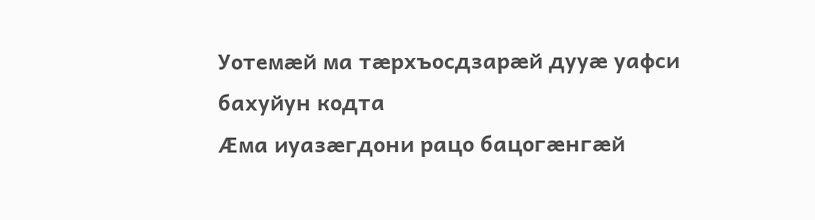Уотемӕй ма тӕрхъосдзарӕй дууӕ уафси бахуйун кодта
Ӕма иуазӕгдони рацо бацогӕнгӕй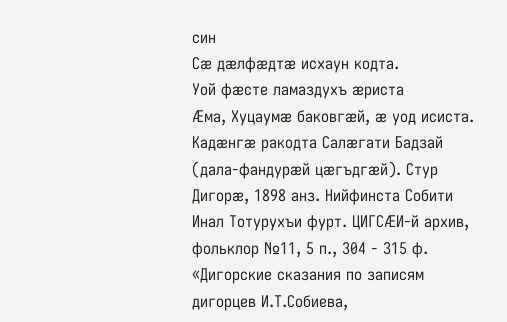син
Сӕ дӕлфӕдтӕ исхаун кодта.
Уой фӕсте ламаздухъ ӕриста
Ӕма, Хуцаумӕ баковгӕй, ӕ уод исиста.
Кадӕнгӕ ракодта Салӕгати Бадзай (дала-фандурӕй цӕгъдгӕй). Стур Дигорӕ, 1898 анз. Нийфинста Собити Инал Тотурухъи фурт. ЦИГСӔИ-й архив, фольклор №11, 5 п., 304 - 315 ф.
«Дигорские сказания по записям дигорцев И.Т.Собиева,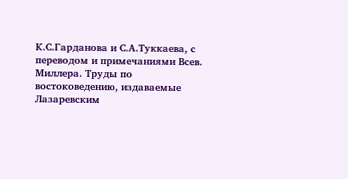К.С.Гарданова и С.А.Туккаева, с переводом и примечаниями Всев. Миллера. Труды по востоковедению, издаваемые Лазаревским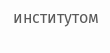институтом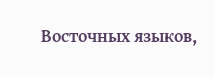Восточных языков,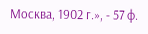Москва, 1902 г.», - 57 ф.